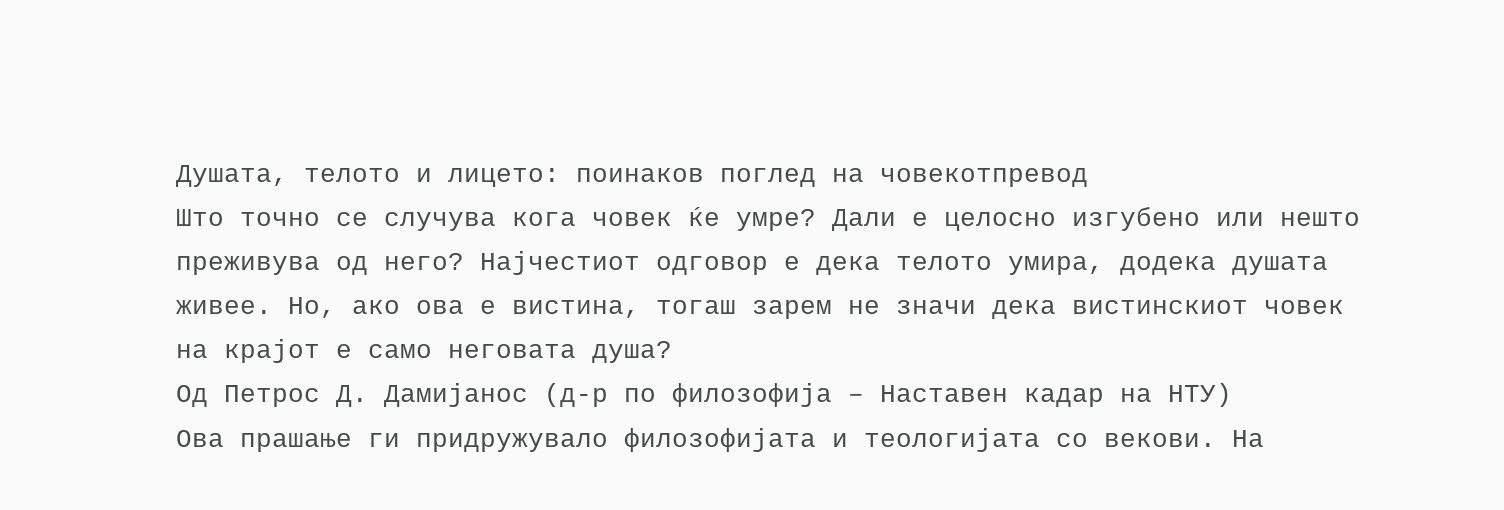Душата, телото и лицето: поинаков поглед на човекотпревод
Што точно се случува кога човек ќе умре? Дали е целосно изгубено или нешто преживува од него? Најчестиот одговор е дека телото умира, додека душата живее. Но, ако ова е вистина, тогаш зарем не значи дека вистинскиот човек на крајот е само неговата душа?
Од Петрос Д. Дамијанос (д-р по филозофија – Наставен кадар на НТУ)
Ова прашање ги придружувало филозофијата и теологијата со векови. На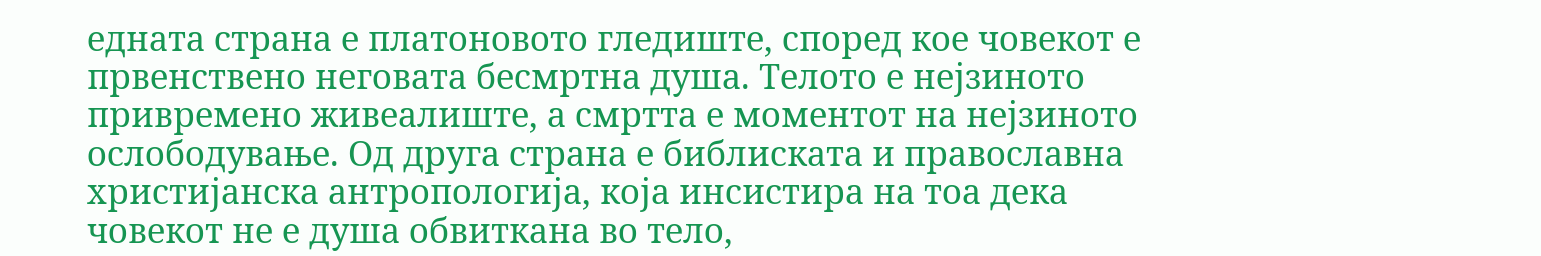едната страна е платоновото гледиште, според кое човекот е првенствено неговата бесмртна душа. Телото е нејзиното привремено живеалиште, а смртта е моментот на нејзиното ослободување. Од друга страна е библиската и православна христијанска антропологија, која инсистира на тоа дека човекот не е душа обвиткана во тело,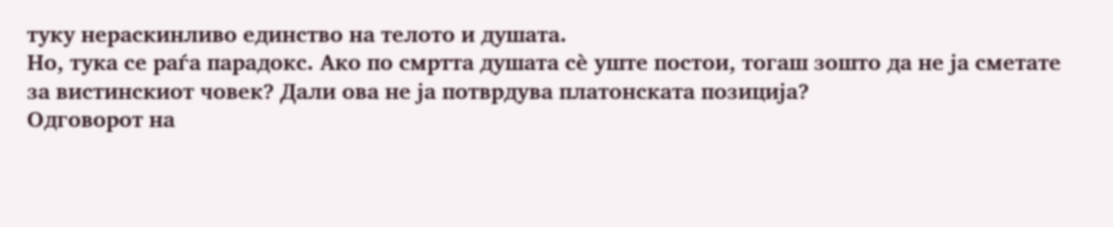туку нераскинливо единство на телото и душата.
Но, тука се раѓа парадокс. Ако по смртта душата сè уште постои, тогаш зошто да не ја сметате за вистинскиот човек? Дали ова не ја потврдува платонската позиција?
Одговорот на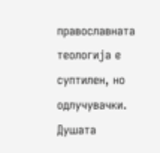православната теологија е суптилен, но одлучувачки. Душата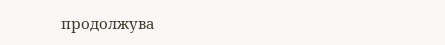продолжува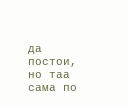да постои, но таа сама по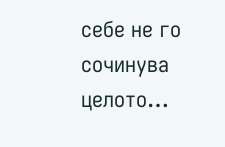себе не го сочинува целото…